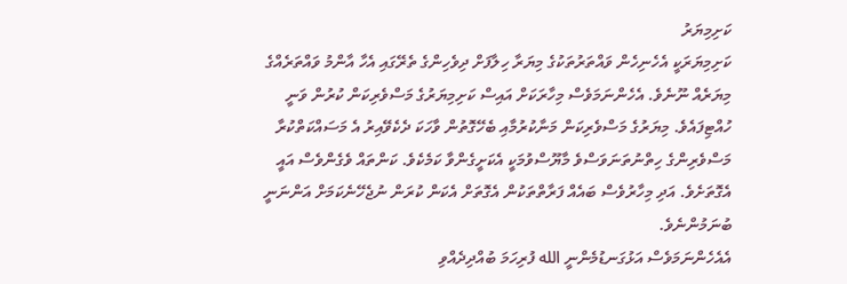ކަށިމިޔަރު
ކަށިމިޔަރަކީ އެހެނިހެން ވައްތަރުތަކުގެ މިޔަރާ ހިލާފަށް ދިވެހިންގެ ތެރޭގައި އެހާ އާންމު ވައްތަރެއްގެ މިޔަރެއް ނޫނެވެ. އެހެންނަމަވެސް މިހާރަކަށް އައިސް ކަށިމިޔަރުގެ މަސްވެރިކަން ކުރުން ވަނީ ހުއްޓިފައެވެ. މިޔަރުގެ މަސްވެރިކަން މަނާކުރުމާއި ބެހޭގޮތުން ވާހަކަ ދެކެވޭއިރު އެ މަސައްކަތްކުރާ މަސްވެރިންގެ ހިތްނުތަނަވަސްވެ މާޔޫސްވުމަކީ އެކަށީގެންވާ ކަމެކެވެ. ކަންތައް ވެގެންވެސް އައީ އެގޮތަށެވެ. އަދި މިހާރުވެސް ބައެއް ފަރާތްތަކުން އެގޮތަށް އެކަން ކުރަން ނުޖެހޭނެކަމަށް އަންނަނީ ބުނަމުންނެވެ.
އެއެހެންނަމަވެސް އަޅުގަނޑުމެންނީ الله ފުރިހަމަ ބުއްދިދެއްވި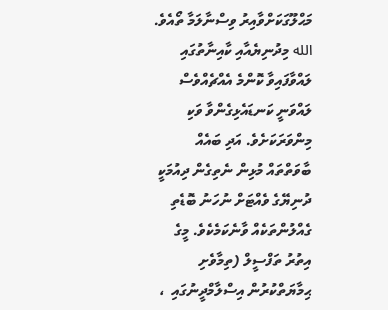މަޙްލޫގަކަށްވާއިރު ވިސްނާލަމާ ތޯއެވެ. الله މިދުނިޔެއާއި ކާއިނާތުގައި ލައްވާފައިވާ ކޮންމެ އެއްޗެއްވެސް ލައްވަނީ ކަނޑައެޅިގެންވާ ވަކި މިންވަރަކަށެވެ. އަދި ބައެއް ބާވަތްތައް މުޅިން ނެތިގެން ދިއުމަކީ ދުނިޔޭގެ ވެއްޓަށް ނުހަނު ބޮޑެތި ގެއްލުންތަކެއް ވާނެކަމެކެވެ. މީގެ އިތުރު ތަފްސީލް (ތިމާވެށި ޙިމާޔަތްކުރުން އިސްލާމްދީނުގައި  ،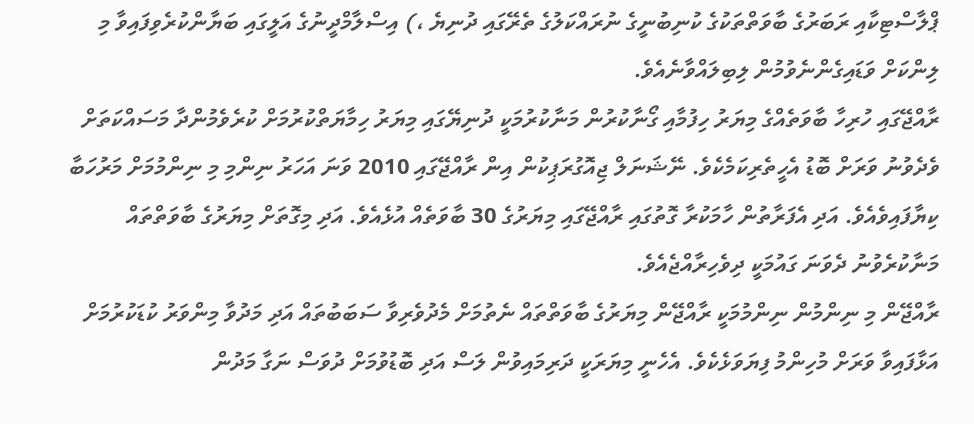ޕްލާސްޓިކާއި ރަބަރުގެ ބާވަތްތަކުގެ ކުނިބުނީގެ ނުރައްކަލުގެ ތެރޭގައި ދުނިޔެ ،) އިސްލާމްދީނުގެ އަލީގައި ބަޔާންކުރެވިފައިވާ މި ލިންކަށް ވަޑައިގެންނެވުމުން ލިބިލައްވާނެއެވެ.
ރާއްޖޭގައި ހުރިހާ ބާވަތެއްގެ މިޔަރު ހިފުމާއި ގޯނާކުރުން މަނާކުރުމަކީ ދުނިޔޭގައި މިޔަރު ހިމާޔަތްކުރުމަށް ކުރެވެމުންދާ މަސައްކަތަށް ވެދެވުނު ވަރަށް ބޮޑު އެހީތެރިކަމެކެވެ. ނޭޝަނަލް ޖިއޮގުރަޕިކުން އިން ރާއްޖޭގައި 2010 ވަނަ އަހަރު ނިންމި މި ނިންމުމަށް މަރުހަބާ ކިޔާފައިވެއެވެ. އަދި އެފަރާތުން ހާމަކުރާ ގޮތުގައި ރާއްޖޭގައި މިޔަރުގެ 30 ބާވަތެއް އުޅެއެވެ. އަދި މިގޮތަށް މިޔަރުގެ ބާވަތްތައް މަނާކުރެވުނު ދެވަނަ ގައުމަކީ ދިވެހިރާއްޖެއެވެ.
ރާއްޖޭން މި ނިންމުން ނިންމުމަކީ ރާއްޖޭން މިޔަރުގެ ބާވަތްތައް ނެތުމަށް މެދުވެރިވާ ސަބަބުތައް އަދި މަދުވާ މިންވަރު ކުޑަކުރުމަށް އަޅާފައިވާ ވަރަށް މުހިންމު ފިޔަވަޅެކެވެ. އެހެނީ މިޔަރަކީ ދަރިމައިވުން ލަސް އަދި ބޮޑުވުމަށް ދުވަސް ނަގާ މަދުން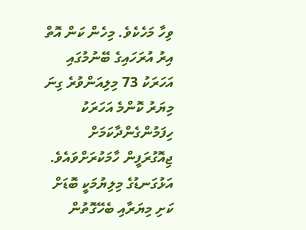ވިހާ މަހެކެވެ. މިހެން ކަން އޮތް އިރު އުރަހައިގެ ބޭނުމުގައި އަހަރަކު 73 މިލިއަންވުރެ ގިނަ މިޔަރު ކޮންމެ އަހަރަކު ހިފަމުންގެންދާކަމަށް ޖިއޮގުރަފީން ހާމަކުރަށްވައެވެ.
އަޅުގަނޑުގެ މިލިޔުމަކީ ބޮޑަށް ކަށި މިޔަރާއި ބެހޭގޮތުން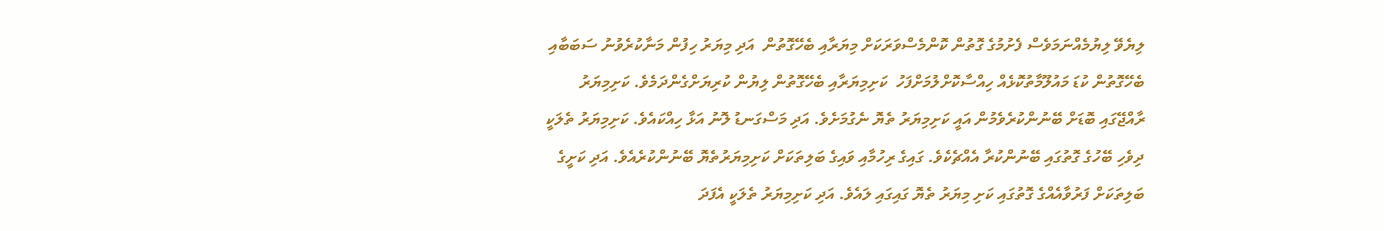ލިޔެވޭ ލިޔުމެއްނަމަވެސް ފެށުމުގެ ގޮތުން ކޮންމެސްވަރަކަށް މިޔަރާއި ބެހޭގޮތުން  އަދި މިޔަރު ހިފުން މަނާކުރެވުނު ސަބަބާއި ބެހޭގޮތުން ކުޑަ މައުލޫމާތުކޮޅެއް ހިއްސާކޮށްލުމަށްފަހު  ކަށިމިޔަރާއި ބެހޭގޮތުން ލިޔުން ކުރިޔަށްގެންދަމެވެ. ކަށިމިޔަރު ރާއްޖޭގައި ބޮޑަށް ބޭނުންކުރެވެމުން އައީ ކަށިމިޔަރު ތެޔޮ ނެގުމަށެވެ. އަދި މަސްގަނޑު ލޮނު އަޅާ ހިއްކައެވެ. ކަށިމިޔަރު ތެލަކީ ދިވެހި ބޭހުގެ ގޮތުގައި ބޭނުންކުރާ އެއްޗެކެވެ. ގައިގެ ރިހުމާއި ވައިގެ ބަލިތަކަށް ކަށިމިޔަރުތެޔޮ ބޭނުންކުރެއެވެ. އަދި ކަށީގެ ބަލިތަކަށް ފަރުވާއެއްގެ ގޮތުގައި ކަށި މިޔަރު ތެޔޮ ގައިގައި ލައެވެ. އަދި ކަށިމިޔަރު ތެލަކީ އެފަދަ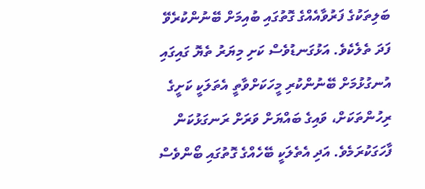ބަލިތަކުގެ ފަރުވާއެއްގެ ގޮތުގައި ބުއިމަށް ބޭނުންކުރެވޭ ފަދަ ތެލެކެވެ. އަޅުގަނޑުވެސް ކަށި މިޔަރު ތެޔޮ ގައިގައި އުނގުޅުމަށް ބޭނުންކުރި މީހަކަށްވާތީ އެތަލަކީ ކަށީގެ ރިހުންތަކަށް، ވައިގެ ބައްޔަށް ވަރަށް ރަނގަޅުކަން ފާހަގަކުރަމެވެ. އަދި އެތެލަކީ ބޭހެއްގެ ގޮތުގައި ބޯންވެސް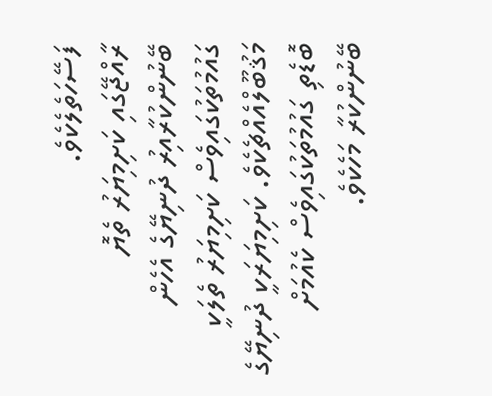ފަސޭހަތެލެކެވެ.
ރާއްޖޭގައި ކަށިމިޔަރު ތެޔޮ ބޭނުންކުރާއިރު ދުނިޔޭގެ އެހެން ގައުމުތަކުގައިވެސް ކަށިމިޔަރު ތެލަކީ މަޤުބޫލްއެއްޗެކެވެ. ކަށިމިޔަރަކީ ދުނިޔޭގެ ބޮޑެތި ގައުމުތަކުގައިވެސް ކެއުމަށް ބޭނުންކުރާ މަހެކެވެ.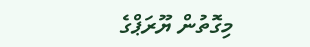މިގޮތުން ޔޫރަޕްގެ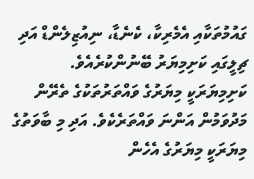ގައުމުތަކާއި އެމެރިކާ، ކެނެޑާ، ނިއުޒިލެންޑް އަދި ޗިލީގައި ކަށިމިޔަރު ބޭނުންކުރެއެވެ.
ކަށިމިޔަރަކީ މިޔަރުގެ ވައްތަރުތަކުގެ ތެރޭން މަދުވަމުން އަންނަ ވައްތަރެކެވެ. އަދި މި ބާވަތުގެ މިޔަރަކީ މިޔަރުގެ އެހެން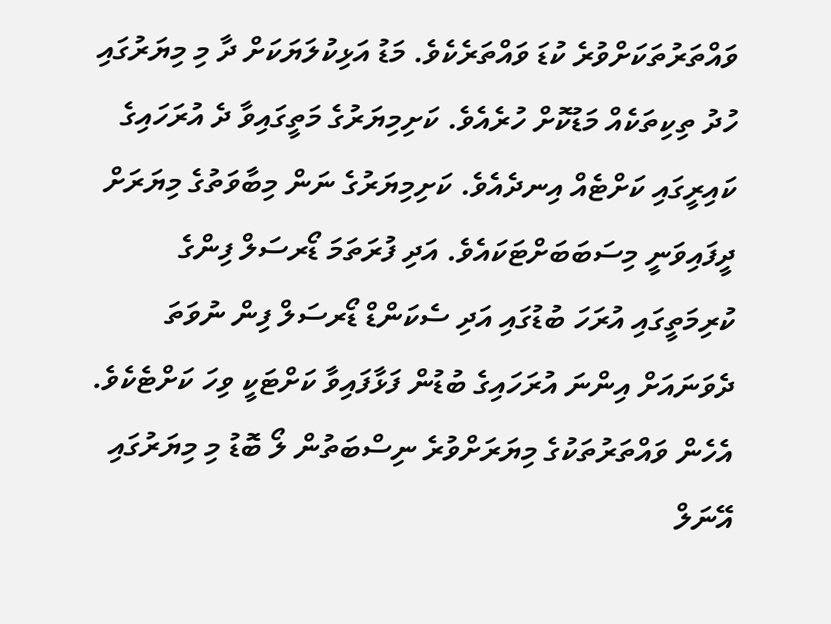ވައްތަރުތަކަށްވުރެ ކުޑަ ވައްތަރެކެވެ. މަޑު އަޅިކުލަޔަކަށް ދާ މި މިޔަރުގައި ހުދު ތިކިތަކެއް މަޑުކޮށް ހުރެއެވެ. ކަށިމިޔަރުގެ މަތީގައިވާ ދެ އުރަހައިގެ ކައިރީގައި ކަށްޓެއް އިނދެއެވެ. ކަށިމިޔަރުގެ ނަން މިބާވަތުގެ މިޔަރަށް ދީފައިވަނީ މިސަބަބަށްޓަކައެވެ. އަދި ފުރަތަމަ ޑޯރސަލް ފިންގެ ކުރިމަތީގައި އުރަހަ ބުޑުގައި އަދި ސެކަންޑް ޑޯރސަލް ފިން ނުވަތަ ދެވަނައަށް އިންނަ އުރަހައިގެ ބުޑުން ފަޅާފައިވާ ކަށްޓަކީ ވިހަ ކަށްޓެކެވެ. އެހެން ވައްތަރުތަކުގެ މިޔަރަށްވުރެ ނިސްބަތުން ލޯ ބޮޑު މި މިޔަރުގައި އޭނަލް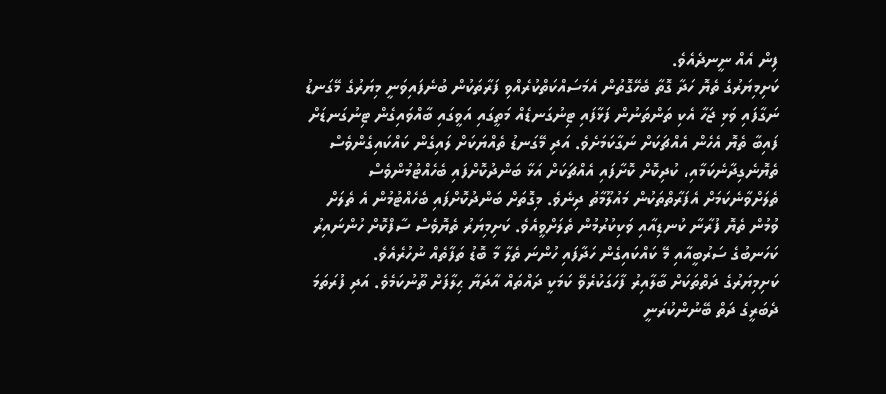ފިން އެއް ނީނދެއެވެ.
ކަށިމިޔަރުގެ ތެޔޮ ހަދާ ގޮތާ ބެހޭގޮތުން އެމަސައްކަތްކުރެއްވި ފަރާތަކުން ބުނެފައިވަނީ މިޔަރުގެ މޭގަނޑު ނަގާފައި ވަޅި ޖަހާ އެކި ތަންތަނުން ފަޅާފައި ޓިނުގަނޑެއް މަތީގައި އަވީގައި ބާއްވައިގެން ޓިނުގަނޑަށް ފައިބާ ތެޔޮ އެހެން އެއްޗަކަށް ނަގާކަމަށެވެ. އަދި މޭގަނޑު ތެއްޔަކަށް ލައިގެން ކައްކައިގެންވެސް ތެޔޮނެގިދާނެކަމާއި، ކުދިކޮށް ކޮށާފައި އެއްޗަކަށް އަޅާ ބަންދުކޮށްފައި ބެހެއްޓުމުންވެސް ތެލަށްވާނެކަމަށް އެފަރާތްތަކުން މައުލޫމާތު ދިނެވެ. މިގޮތަށް ބަންދުކޮށްފައި ބެހެއްޓުމުން އެ ތެލަށް ވުމުން ތެޔޮ ފުރާނާ ކުނޑިއާއި ވަކިކުރުމުން ތެލަށްވީއެވެ. ކަށިމިޔަރު ތެޔޮވެސް ސާފްކޮށް ހުންނައިރު ކަހަނބުގެ ސަރުބީއާއި މޭ ކައްކައިގެން ހަދާފައި ހުންނަ ތެލާ މާ ބޮޑު ތަފާތެއް ނުހުރެއެވެ.
ކަށިމިޔަރުގެ ދަތްތަކަށް ބާލާއިރު ފާހަގަކުރެވޭ ކަމަކީ ދައްތައް އާދަޔާ ޙިލާފަށް ތޫނުކަމެވެ. އަދި ފުރަތަމަ ދެބަރީގެ ދަތް ބޭނުންކުރަނީ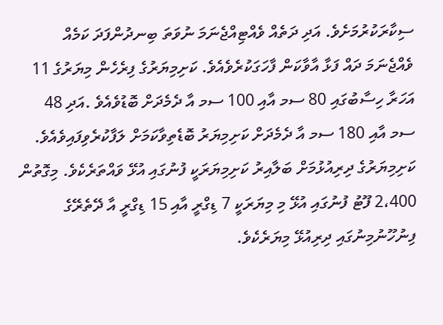ސިކާރަކުރުމަށެވެ. އަދި ދަތެއް ވެއްޓިއްޖެނަމަ ނުވަތަ ބިނދުންފަދަ ކަމެއް ވެއްޖެނަމަ ދައް ފަޅާ އާވާކަން ފާހަގަކުރެވެއެވެ. ކަށިމިޔަރުގެ ފިރެހެން މިޔަރުގެ 11 އަހަރާ ހިސާބުގައި 80 ސމ އާއި 100 ސމ އާ ދެމެދަށް ބޮޑުވެއެވެ .އަދި 48 ސމ އާއި 180 ސމ އާ ދެމެދަށް ކަށިމިޔަރު ބޮޑެތިވާކަމަށް ލަފާކުރެވިފައިވެއެވެ.
ކަށިމިޔަރުގެ ދިރިއުޅުމަށް ބަލާއިރު ކަށިމިޔަރަކީ ފުނުގައި އުޅޭ ވައްތަރެކެވެ. މިގޮތުން 2،400 ފޫޓު ފުނުގައި އުޅޭ މި މިޔަރަކީ 7 ޑިގްރީ އާއި 15 ޑިގްރީ އާ ދޭތެރޭގެ ފިނުހޫނުމިނުގައި ދިރިއުޅޭ މިޔަރެކެވެ.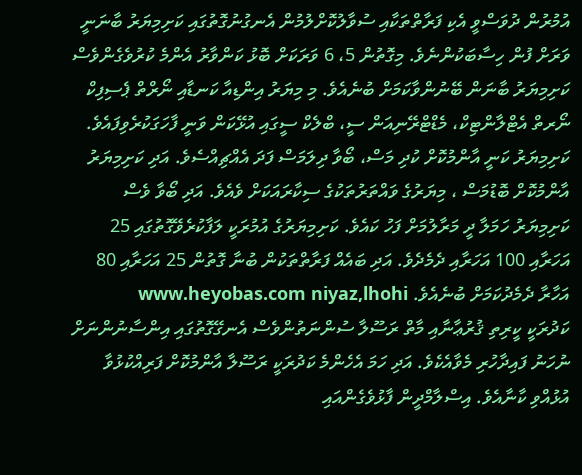އުމުރުން ދުވަސްވީ އެކި ފަރާތްތަކާއި ސުވާލުކޮށްލުމުން އެނގުނުގޮތުގައި ކަށިމިޔަރު ބާނަނީ ވަރަށް ފުން ހިސާބަކުންނެވެ. މިގޮތުން 5، 6 ވަރަކަށް ބޮޅު ކަންވާރު އެންމެ ކުރުވެގެންވެސް ކަށިމިޔަރު ބާނަން ބޭނުންވާކަމަށް ބުނެއެވެ. މި މިޔަރު އިންޑިއާ ކަނޑާއި ނޯރްތް ޕެސިފިކް ނޯރތް އެޓްލާންޓިކް، މެޑްޓްރޭނިއަން ސީ، ބްލެކް ސީގައި އުޅޭކަން ވަނީ ފާހަގަކުރެވިފައެވެ.
ކަށިމިޔަރު ކަނީ އާންމުކޮށް ކުދި މަސް، ބޯވާ ދިލަމަސް ފަދަ އެއްޗިއްސެވެ. އަދި ކަށިމިޔަރު އާންމުކޮށް ބޮޑުމަސް ، މިޔަރުގެ ވައްތަރުތަކުގެ ސިކާރައަކަށް ވެއެވެ. އަދި ބޯވާ ވެސް ކަށިމިޔަރު ހަމަލާ ދީ މަރާލުމަށް ފަހު ކައެވެ. ކަށިމިޔަރުގެ އުމުރަކީ ލަފާކުރެވޭގޮތުގައި 25 އަހަރާއި 100 އަހަރާއި ދެމެދެވެ. އަދި ބައެއް ފަރާތްތަކުން ބުނާ ގޮތުން 25 އަހަރާއި 80 އަހާރާ ދެމެދުކަމަށް ބުނެއެވެ. www.heyobas.com niyaz,lhohi
ކަދުރަކީ ކީރިތި ޤުރުޢާނާއި މާތް ރަސޫލާ ސުންނަތުންވެސް އެނގޭގޮތުގައި އިންސާނުންނަށް ނުހަނު ފައިދާހުރި މެވާއެކެވެ. އަދި ހަމަ އެހެންމެ ކަދުރަކީ ރަސޫލާ އާންމުކޮށް ފަރިއްކުޅުވާ އުޅުއްވި ކާނާއެވެ. އިސްލާމްދީން ފާޅުވެގެންއައި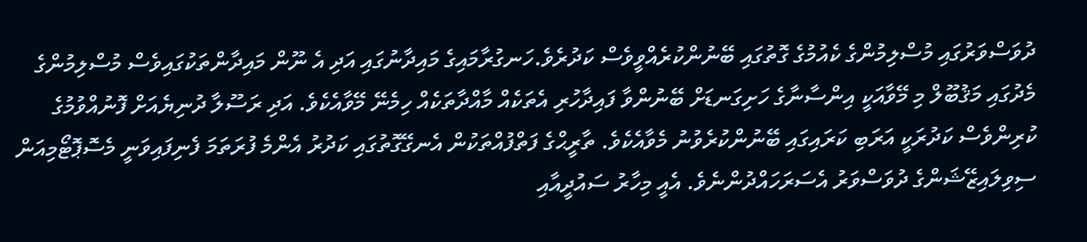ދުވަސްވަރުގައި މުސްލިމުންގެ ކެއުމުގެ ގޮތުގައި ބޭނުންކުރެއްވީވެސް ކަދުރެވެ.ހަނގުރާމައިގެ މައިދާނުގައި އަދި އެ ނޫން މައިދާންތަކުގައިވެސް މުސްލިމުންގެ މެދުގައި މަޤުބޫލް މި މޭވާއަކީ އިންސާނާގެ ހަށިގަނޑަށް ބޭނުންވާ ފައިދާހުރި އެތަކެއް މާއްދާތަކެއް ހިމެނޭ މޭވާއެކެވެ. އަދި ރަސޫލާ ދުނިޔެއަށް ފޮނުއްވުމުގެ ކުރިންވެސް ކަދުރަކީ އަރަބި ކަރައިގައި ބޭނުންކުރެވުނު މެވާއެކެވެ. ތާރީޙްގެ ފަތްފުއްތަކުން އެނގޭގޮތުގައި ކަދުރު އެންމެ ފުރަތަމަ ފެނިފައިވަނީ މެސޮޕޮޓޯމިއަން ސިވިލައިޒޭޝަންގެ ދުވަސްވަރު އެސަރަހައްދުންނެވެ. އެއީ މިހާރު ސައުދީއާއި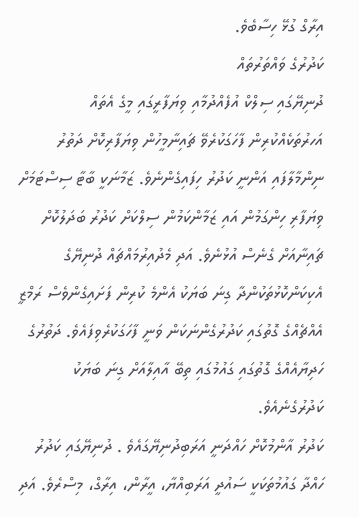އިރާގް ގުޅޭ ހިސާބެވެ.
ކަދުރުގެ ވައްތަރުތައް
ދުނިޔޭގައި ސިލްކް އުފެއްދުމާއި ވިޔަފާރީގައި މީގެ އެތައް އަހރުތަކެއްކުރިން ފާހަގަކުރެވޭ ޗައިނާމީހުން ވިޔަފާރިކޮށް ދަތުރު ނިންމާލާފައި އަންނީ ކަދުރު ހިފައިގެންނެވެ. ޒަމާނަކީ ބާޓާ ސިސްޓަމަށް ވިޔަފާރި ހިންގަމުން އައި ޒަމާންކަމުން ސިލްކަށް ކަދުރު ބަދަލުކޮށް ޗައިނާއަށް ގެނެސް އުޅުނެވެ. އަދި މެދުއިރުމައްޗައް ދުނިޔޭގެ އެކިކަންކޮޅުތަކުންދާ ގިނަ ބަޔަކު އެންމެ ކުރިން ފަށައިގެންވެސް ރަމްޒީ އެއްޗެއްގެ ގޮތުގައި ކަދުރުގެންނަކަން ވަނީ ފާހަގަކުރެވިފައެވެ. ދަތުރުގެ ހަދިޔާއެއްގެ ގޮތުގައި ގައުމުގައި ތިބޭ އާއިލާއަށް ގިނަ ބަޔަކު ކަދުރުގެނެއެވެ.
ކަދުރު އާންމުކޮށް ހައްދަނީ އަރަބިދުނިޔޭގައެވެ . ދުނިޔޭގައި ކަދުރު ހައްދާ ގައުމުތަކަކީ ސައުދީ އަރަބިއްޔާ، އީރާން، އިރާގް، މިސްރެވެ. އަދި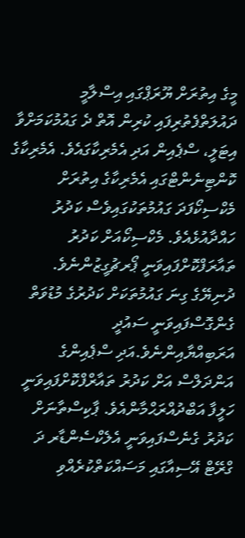މީގެ އިތުރަށް ޔޫރަޕްގައި އިސްލާމީ ދައުލަތްފެތުރިފައި ކުރިން އޮތް ދެ ގައުމުކަމަށްވާ އިޓަލީ، ސްޕެއިން އަދި އެމެރިކާގައެވެ. އެމެރިކާގެ ކޮންޓިނެންޓްގައި އެމެރިކާގެ އިތުރަށް މެކްސިކޯފަދަ ގައުމުތަކުގައިވެސް ކަދުރު ހައްދާއުޅެއެވެ. މެކްސިކޯއަށް ކަދުރު ތައާރަފްކޮށްފައިވަނީ ޕޯރޗުގީޒުންނެވެ. ދުނިޔޭގެ ގިނަ ގައުމުތަކަށް ކަދުރުގެ މުޑުވަތް ގެންގޮސްފައިވަނީ ސައުދީ އަރަބިއްޔާއިންނެވެ.އަދި ސްޕެއިންގެ އަންދަލްސް އަށް ކަދުރު ތައާރްފްކޮށްފައިވަނީ ހަލީފާ އަބްދުއްރަޙްމާންއެވެ. ޕާކިސްތާނަށް ކަދުރު ގެނެސްފައިވަނީ އެލެކްސެންޑާރ ދަ ގްރޭޓް އޭސިއާގައި މަސައްކަތްކުރެއްވި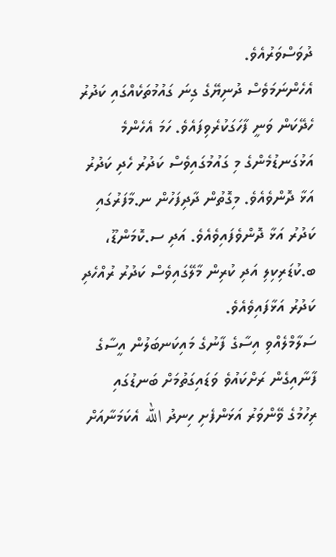ދުވަސްވަރުއެވެ.
އެހެންނަމަވެސް ދުނިޔޭގެ ގިނަ ގައުމުތަކެއްގައި ކަދުރު ހެދޭކަން ވަނީ ފާހަގަކުރެވިފައެވެ. ހަމަ އެހެންމެ އަޅުގަނޑުމެންގެ މި ގައުމުގައިވެސް ކަދުރު ހެދި ކަދުރު އަޅާ ދޮންވެއެވެ. މިގޮތުން ދާދިފަހުން ނ.މާފަރުގައި ކަދުރު އަޅާ ދޮންވެފައިވެއެވެ. އަދި ސ.ކޮމަންޑޫ، ބ.ކުޑަރިކިލި އަދި ކުރިން މާލޭގައިވެސް ކަދުރު ރުއްހެދި ކަދުރު އަޅާފައިވެއެވެ.
ސަލާމްލެއްވި އިސާގެ ފާނުގެ މައިކަނބަލުން އީސާގެ ފާނާއިގެން ރަށްކައުވެ ވަޑައިގަތުމަށް ބަނޑުގައި ރިހުމުގެ ވޭންވަރު އަޅަންފެށި ހިނދު الله އެކަމަނާއަށް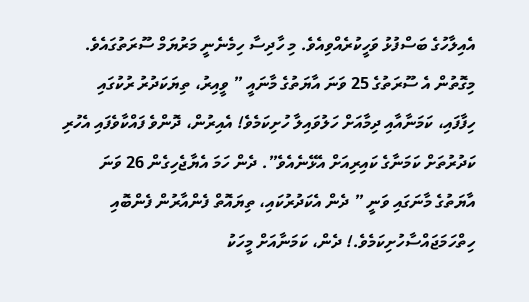އެއިލާހުގެ ބަސްފުޅު ވަހީކުރެއްވިއެވެ. މި ހާދިސާ ހިމެނެނީ މަރުޔަމް ސޫރަތުގައެވެ. މިގޮތުން އެ ސޫރަތުގެ 25 ވަނަ އާޔަތުގެ މާނައީ ” ވީއިރު، ތިޔަކަދުރު ރުކުގައި ހިފާފައި، ކަމަނާއާއި ދިމާއަށް ހަލުވައިލާ ހުށިކަމެވެ! އެއިރުން، ދޮންވެ ފައްކާވެފައި އެހުރި ކަދުރުތަށް ކަމަނާގެ ކައިރިއަށް އެޅޭނެއެވެ”. ދެން ހަމަ އެޔާޖެހިގެން 26 ވަނަ އާޔަތުގެ މާނަގައި ވަނީ ” ދެން އެކަދުރުކައި، ތިޔައޮތް ފެންއާރުން ފެންބޮއި ހިތްހަމަޖައްސާހުށިކަމެވެ.! ދެން، ކަމަނާއަށް މީހަކު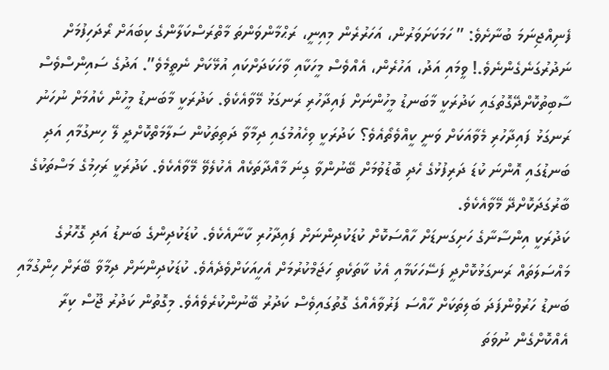ފެނިއްޖިނަމަ ބުނާށެވެ: ” ހަމަކަށަވަރުން، އަހަރުރެން މިއިނީ، ރަޙްމާންވަންތަ މާތްރަސްކަލާންގެ ކިބައަށް ރޯދަހިފުމަށް ނަދުރުގަނެގެންނެވެ.! ވީމައި އަދު، އަހުރެން، އެއްވެސް މީހަކާއި ވާހަކަދަށްކައި އުޅޭކަށް ނެތީމެވެ”. އަދުގެ ސައިންސްވެސް ސާބިތުކޮށްދޭގޮތުގައި ކަދުރަކީ މާބަނޑު މީހުންނަށް ފައިދާހުރި ރަނގަޅު މޭވާއެކެވެ. ކަދުރަކީ މާބަނޑު މީހުން ކެއުމަށް ނުހަނު ރަނގަޅު ފައިދާހުރި މެވާއަކަށް ވަނީ ކީއްވެތޯއެވެ؟ ކަދުރަކީ ވިހެއުމުގައި ދިމާވާ ދަތިތަކުން ސަލާމަތްކޮށްދީ ލޭ ހިނގުމާއި އަދި ބަނޑުގައި އޮންނަ ކުޑަ ދަރިފުޅުގެ ހެދި ބޮޑުވުމަށް ބޭނުންވާ ގިނަ މާއްދާތަކެއް އެކުލެވޭ މޭވާއެކެވެ. ކަދުރަކީ ރަހިމުގެ މަސްތަކުގެ ބާރުގަދަކޮށްދޭ މޭވާއެކެވެ.
ކަދުރަކީ އިންސާނާގެ ހަށިގަނޑަށް ހާއްސަކޮށް ކުޑަކުދިންނަށް ފައިދާހުރި ކާނާއެކެވެ. ކުޑަކުދިންގެ ބަނޑު އަދި ގޮހޮރުގެ މައްސަލަތައް ރަނގަޅުކޮށްދީ ފަސޭހަކަމާއި އެކު ކާތަކެތި ހަޖަމްކުރުމަށް އެހީއަކަށްވެދެއެވެ. ކުޑަކުދިންނަށް ދިމާވާ ބޭރަށް ހިންގުމާއި ބަނޑު ހަރުވުންފަދަ ބަލިތަކަށް ހާއްސަ ފަރުވާއެއްގެ ގޮތުގައިވެސް ކަދުރު ބޭނުންކުރެވެއެވެ. މިގޮތުން ކަދުރު ޖޫސް ކިރާ އެއްކޮށްގެން ނުވަތަ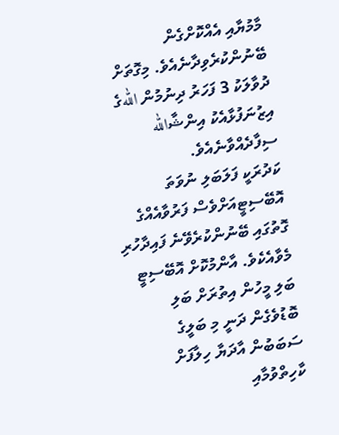މާމުޔާއި އެއްކޮށްގެން ބޭނުންކުރެވިދާނެއެވެ. މިގޮތަށް ދުވާލަކު 3 ފަހަރު ދިނުމުން اللهގެ އިޒުނަފުޅާއެކު އިންޝާالله ސިފާދެއްވާނެއެވެ.
ކަދުރަކީ ފަލަބަލި ނުވަތަ އޮބޭސިޓީއަށްވެސް ފަރުވާއެއްގެ ގޮތުގައި ބޭނުންކުރެވޭނެ ފައިދާހުރި މެވާއެކެވެ. އާންމުކޮށް އޮބޭސިޓީ ބަލި މީހުން އިތުރަށް ބަލި ބޮޑުވެގެން ދަނީ މި ބަލީގެ ސަބަބުން އާދަޔާ ހިލާފަށް ކާހިތްވުމާއި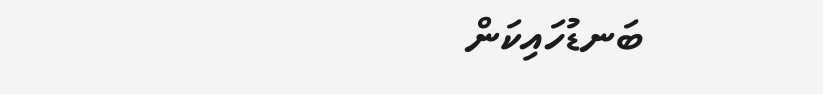ބަނޑުހައިކަން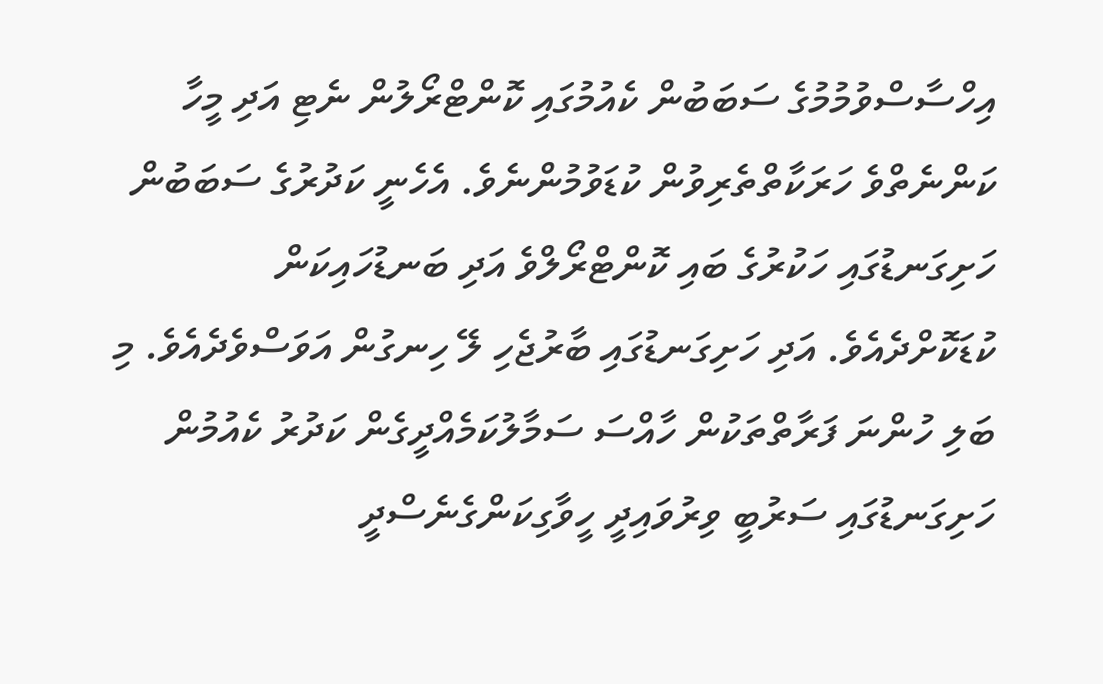އިހްސާސްވުމުމުގެ ސަބަބުން ކެއުމުގައި ކޮންޓްރޯލުން ނެޓި އަދި މީހާ ކަންނެތްވެ ހަރަކާތްތެރިވުން ކުޑަވުމުންނެވެ. އެހެނީ ކަދުރުގެ ސަބަބުން ހަށިގަނޑުގައި ހަކުރުގެ ބައި ކޮންޓްރޯލްވެ އަދި ބަނޑުހައިކަން ކުޑަކޮށްދެއެވެ. އަދި ހަށިގަނޑުގައި ބާރުޖެހި ލޭ ހިނގުން އަވަސްވެދެއެވެ. މި ބަލި ހުންނަ ފަރާތްތަކުން ހާއްސަ ސަމާލުކަމެއްދީގެން ކަދުރު ކެއުމުން ހަށިގަނޑުގައި ސަރުބީ ވިރުވައިދީ ހީވާގިކަންގެނެސްދީ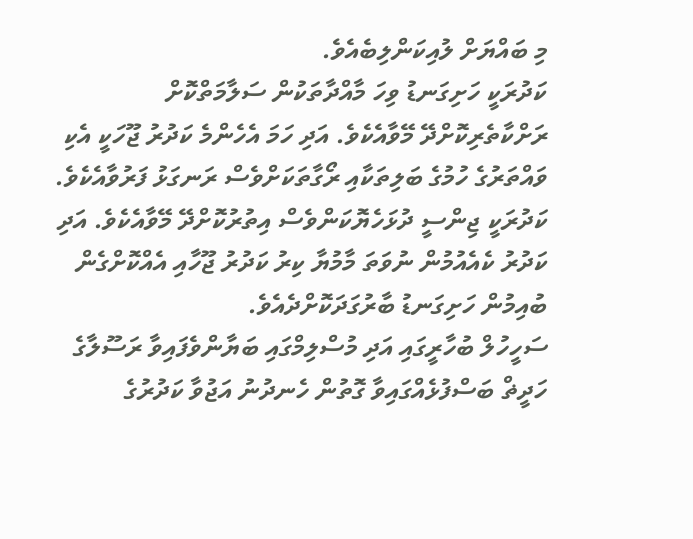މި ބައްޔަށް ލުއިކަންލިބެއެވެ.
ކަދުރަކީ ހަށިގަނޑު ވިހަ މާއްދާތަކުން ސަލާމަތްކޮށް ރަށްކާތެރިކޮށްދޭ މޭވާއެކެވެ. އަދި ހަމަ އެހެންމެ ކަދުރު ޖޫހަކީ އެކި ވައްތަރުގެ ހުމުގެ ބަލިތަކާއި ރޯގާތަކަށްވެސް ރަނގަޅު ފަރުވާއެކެވެ. ކަދުރަކީ ޖިންސީ ދުޅަހެޔޮކަންވެސް އިތުރުކޮށްދޭ މޭވާއެކެވެ. އަދި ކަދުރު ކެއެއުމުން ނުވަތަ މާމުޔާ ކިރު ކަދުރު ޖޫހާއި އެއްކޮށްގެން ބުއިމުން ހަށިގަނޑު ބާރުގަދަކޮށްދެއެވެ.
ސަހީހުލް ބުހާރީގައި އަދި މުސްލިމްގައި ބަޔާންވެފައިވާ ރަސޫލާގެ ހަދީޡް ބަސްފުޅެއްގައިވާ ގޮތުން ހެނދުނު އަޖުވާ ކަދުރުގެ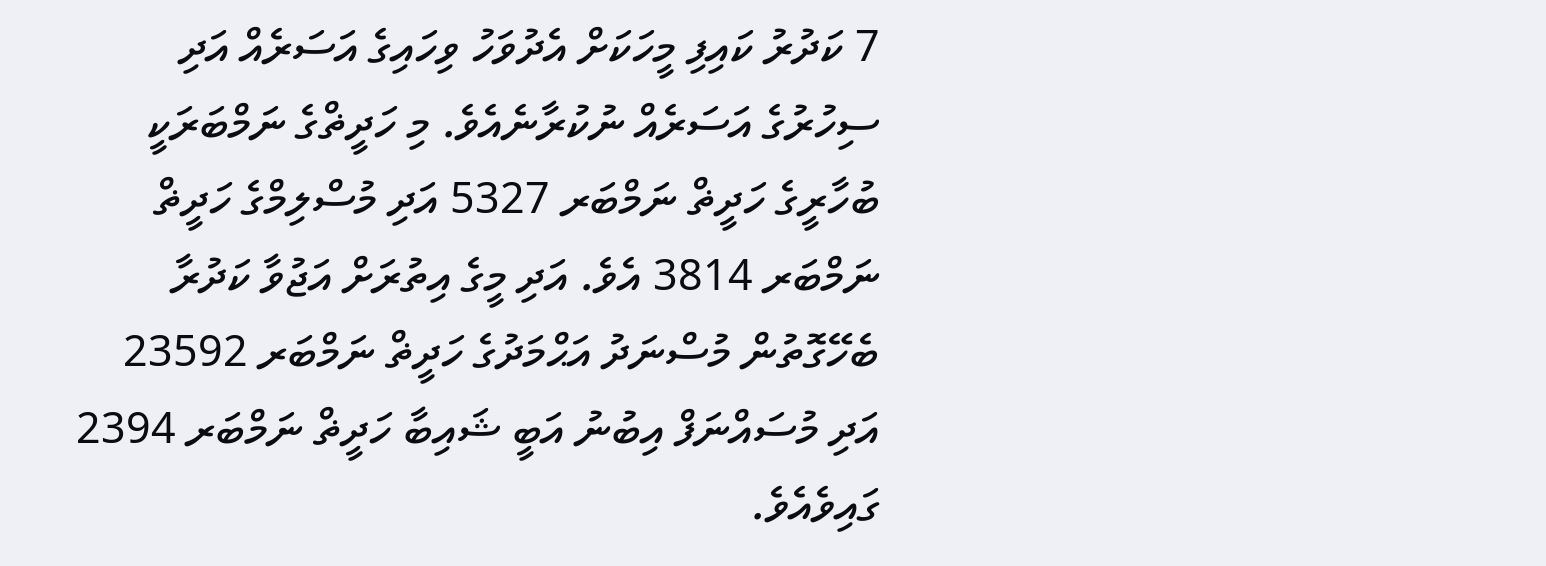7 ކަދުރު ކައިފި މީހަކަށް އެދުވަހު ވިހައިގެ އަސަރެއް އަދި ސިހުރުގެ އަސަރެއް ނުކުރާނެއެވެ. މި ހަދީޡްގެ ނަމްބަރަކީ ބުހާރީގެ ހަދީޡް ނަމްބަރ 5327 އަދި މުސްލިމްގެ ހަދީޡް ނަމްބަރ 3814 އެވެ. އަދި މީގެ އިތުރަށް އަޖުވާ ކަދުރާ ބެހޭގޮތުން މުސްނަދު އަޙްމަދުގެ ހަދީޡް ނަމްބަރ 23592 އަދި މުސައްނަފް އިބުނު އަބީ ޝައިބާ ހަދީޡް ނަމްބަރ 2394 ގައިވެއެވެ.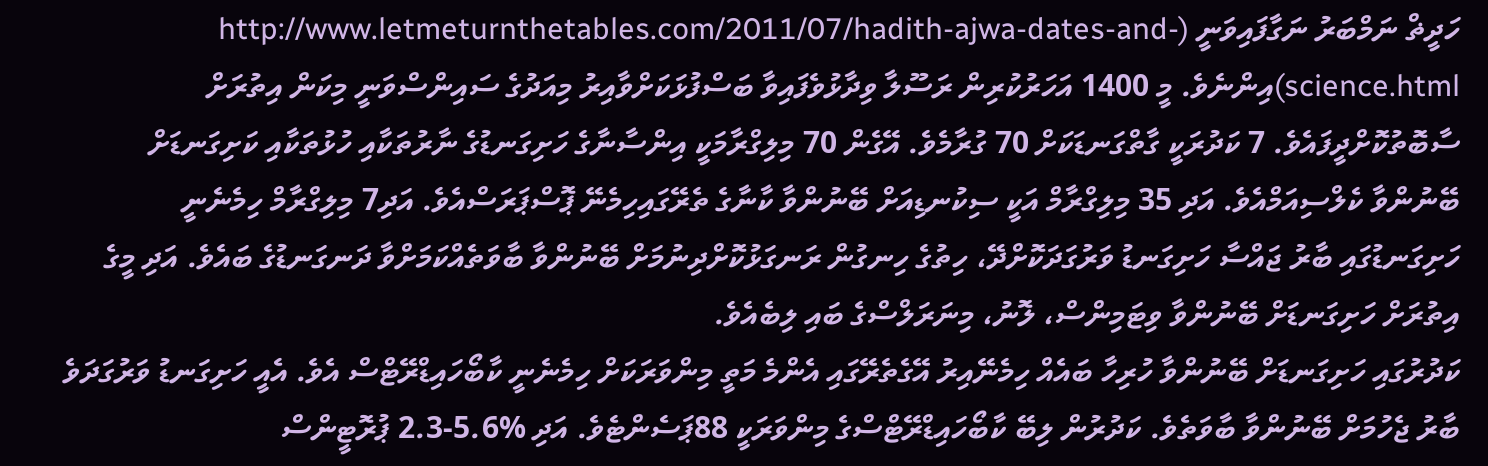ހަދީޡް ނަމްބަރު ނަގާފައިވަނީ (http://www.letmeturnthetables.com/2011/07/hadith-ajwa-dates-and-science.html)އިންނެވެ. މީ 1400 އަހަރުކުރިން ރަސޫލާ ވިދާޅުވެފައިވާ ބަސްފުޅަކަށްވާއިރު މިއަދުގެ ސައިންސްވަނީ މިކަން އިތުރަށް ސާބޮތުކޮށްދީފައެވެ. 7 ކަދުރަކީ ގާތްގަނޑަކަށް 70 ގުރާމެވެ. އޭގެން 70 މިލިގްރާމަކީ އިންސާނާގެ ހަށިގަނޑުގެ ނާރުތަކާއި ހުޅުތަކާއި ކަށިގަނޑަށް ބޭނުންވާ ކެލްސިއަމްއެވެ. އަދި 35 މިލިގްރާމް އަކީ ސިކުނޑިއަށް ބޭނުންވާ ކާނާގެ ތެރޭގައިހިމެނޭ ޕޮސްޕަރަސްއެވެ. އަދި7 މިލިގްރާމް ހިމެނެނީ ހަށިގަނޑުގައި ބާރު ޖައްސާ ހަށިގަނޑު ވަރުގަދަކޮށްދޭ، ހިތުގެ ހިނގުން ރަނގަޅުކޮށްދިނުމަށް ބޭނުންވާ ބާވަތެއްކަމަށްވާ ދަނގަނޑުގެ ބައެވެ. އަދި މީގެ އިތުރަށް ހަށިގަނޑަށް ބޭނުންވާ ވިޓަމިންސް، ލޮނު، މިނަރަލްސްގެ ބައި ލިބެއެވެ.
ކަދުރުގައި ހަށިގަނޑަށް ބޭނުންވާ ހުރިހާ ބައެއް ހިމެނޭއިރު އޭގެތެރޭގައި އެންމެ މަތީ މިންވަރަކަށް ހިމެނެނީ ކާބޯހައިޑްރޭޓްސް އެވެ. އެއީ ހަށިގަނޑު ވަރުގަދަވެ ބާރު ޖެހުމަށް ބޭނުންވާ ބާވަތެވެ. ކަދުރުން ލިބޭ ކާބޯހައިޑްރޭޓްސްގެ މިންވަރަކީ 88ޕަސެންޓެވެ. އަދި %5.6-2.3 ޕުރޮޓީންސް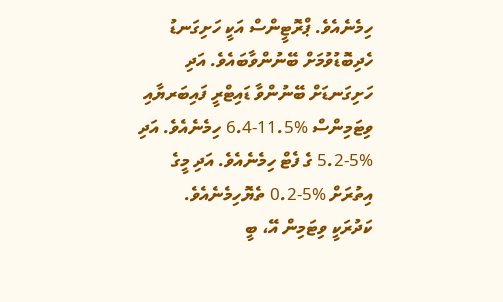ހިމެނެއެވެ. ޕްރޮޓީންސް އަކީ ހަށިގަނޑު ހެދިބޮޑުވުމަށް ބޭނުންވާބައެވެ. އަދި ހަށިގަނޑަށް ބޭނުންވާ ޑައިޓްރީ ފައިބަރޔާއި ވިޓަމިންސް %11.5-6.4 ހިމެނެއެވެ. އަދި %5-5.2 ގެ ފެޓް ހިމެނެއެވެ. އަދި މީގެ އިތުރަށް %5-0.2 ތެޔޮހިމެނެއެވެ.
ކަދުރަކީ ވިޓަމިން އޭ، ބީ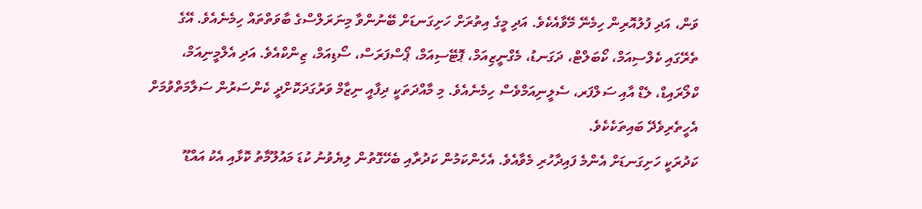ވަން، އަދި ފުލުއޮރިން ހިމެނޭ މޭވާއެކެވެ. އަދި މީގެ އިތުރަށް ހަށިގަނޑަށް ބޭނުންވާ މިނަރަލްސްގެ ބާވަތްތައް ހިމެނެއެވެ. އޭގެ ތެރޭގައި ކެލްސިއަމް، ކޯބަލްޓް، ދަގަނޑު، މެގްނީޒިއަމް، ޕޮޓޭސިއަމް، ޕޯސްފަރަސް، ސޯޑިއަމް، ޒިންކްއެވެ. އަދި އެލްމީނިއަމް، ކްލޯރައިޑް، ލެޑް އާއި ސަލްފަރ، ސެލީނިއަމްވެސް ހިމެނެއެވެ. މި މާއްދަތަކީ ދިފާއީ ނިޒާމް ވަރުގަދަކޮށްދީ ކެންސަރުން ސަލާމަތްވުމަށް އެހީތެރިވެދޭ ބައިތަކެކެވެ.
ކަދުރަކީ ހަށިގަނޑަށް އެންމެ ފައިދާހުރި މެވާއެވެ. އެހެންކަމުން ކަދުރާއި ބެހޭގޮތުން ލިޔެވުނު ކުޑަ މައުލޫމާތު ކޮޅާއި އެކު އައްޑޫ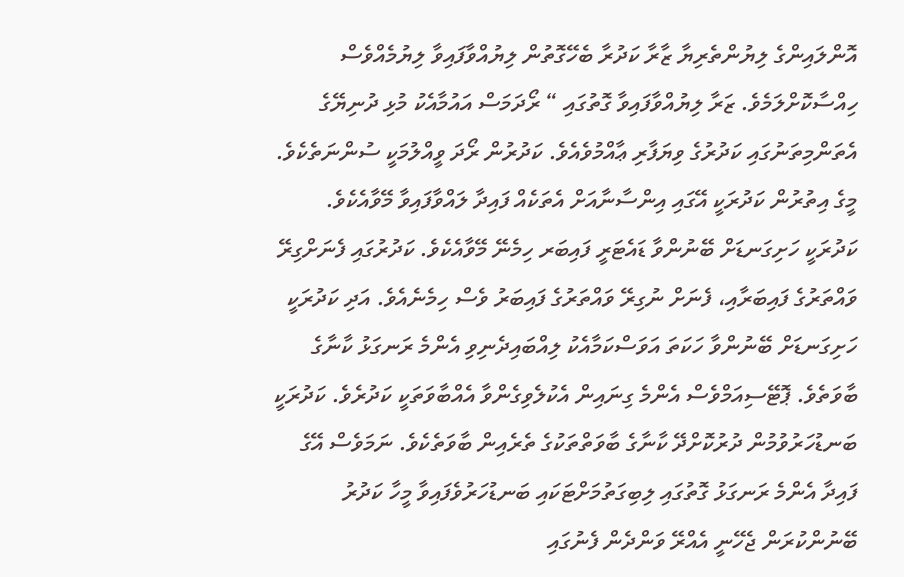އޮންލައިންގެ ލިޔުންތެރިޔާ ޒާރާ ކަދުރާ ބެހޭގޮތުން ލިޔުއްވާފައިވާ ލިޔުމެއްވެސް ހިއްސާކޮށްލަމެވެ. ޒަރާ ލިޔުއްވާފައިވާ ގޮތުގައި “ ރޯދަމަސް އައުމާއެކު މުޅި ދުނިޔޭގެ އެތަންމިތަނުގައި ކަދުރުގެ ވިޔަފާރި ޢާއްމުވެއެވެ. ކަދުރުން ރޯދަ ވީއްލުމަކީ ސުންނަތެކެވެ. މީގެ އިތުރުން ކަދުރަކީ އޭގައި އިންސާނާއަށް އެތަކެއް ފައިދާ ލައްވާފައިވާ މޭވާއެކެވެ.
ކަދުރަކީ ހަށިގަނޑަށް ބޭނުންވާ ޑައެޓަރީ ފައިބަރ ހިމެނޭ މޭވާއެކެވެ. ކަދުރުގައި ފެނަށްގިރޭ ވައްތަރުގެ ފައިބަރާއި، ފެނަށް ނުގިރޭ ވައްތަރުގެ ފައިބަރު ވެސް ހިމެނެއެވެ. އަދި ކަދުރަކީ ހަށިގަނޑަށް ބޭނުންވާ ހަކަތަ އަވަސްކަމާއެކު ލިއްބައިދެނިވި އެންމެ ރަނގަޅު ކާނާގެ ބާވަތެވެ. ޕޮޓޭސިއަމްވެސް އެންމެ ގިނައިން އެކުލެވިގެންވާ އެއްބާވަތަކީ ކަދުރެވެ. ކަދުރަކީ ބަނޑުހަރުވުމުން ދުރުކޮށްދޭ ކާނާގެ ބާވަތްތަކުގެ ތެރެއިން ބާވަތެކެވެ. ނަމަވެސް އޭގެ ފައިދާ އެންމެ ރަނގަޅު ގޮތުގައި ލިބިގަތުމަށްޓަކައި ބަނޑުހަރުވެފައިވާ މީހާ ކަދުރު ބޭނުންކުރަން ޖެހޭނީ އެއްރޭ ވަންދެން ފެނުގައި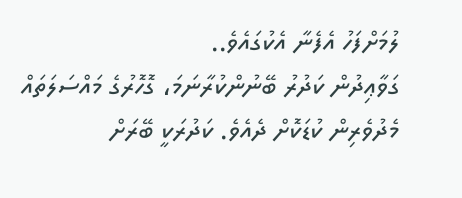ލުމަށްފަހު އެފެނާ އެކުގައެވެ..
ގަވާޢިދުން ކަދުރު ބޭނުންކުރާނަމަ، ގޮހޮރުގެ މައްސަލަތައް މެދުވެރިން ކުޑަކޮށް ދެއެވެ. ކަދުރަކީ ބޭރަށް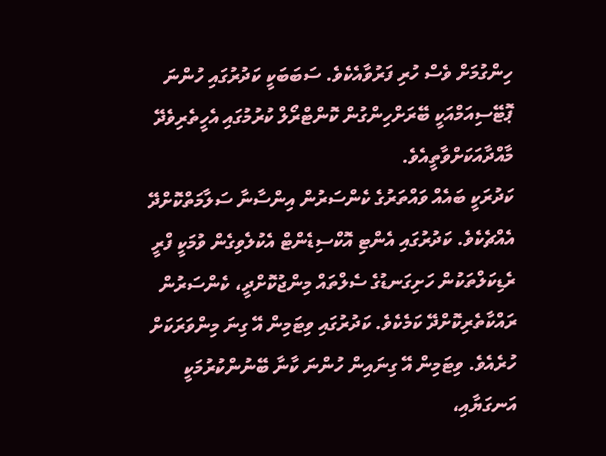ހިންގުމަށް ވެސް ހުރި ފަރުވާއެކެވެ. ސަބަބަކީ ކަދުރުގައި ހުންނަ ޕޮޓޭސިއަމްއަކީ ބޭރަށްހިންގުން ކޮންޓްރޯލް ކުރުމުގައި އެހީތެރިވެދޭ މާއްދާއަކަށްވާތީއެވެ.
ކަދުރަކީ ބައެއް ވައްތަރުގެ ކެންސަރުން އިންސާނާ ސަލާމަތްކޮށްދޭ އެއްޗެކެވެ. ކަދުރުގައި އެންޓި އޮކްސިޑެންޓް އެކުލެވިގެން ވުމަކީ ފްރީ ރެޑިކަލްތަކުން ހަށިގަނޑުގެ ސެލްތައް މިންޖުކޮށްދީ، ކެންސަރުން ރައްކާތެރިކޮށްދޭ ކަމެކެވެ. ކަދުރުގައި ވިޓަމިން އޭ ގިނަ މިންވަރަކަށް ހުރެއެވެ. ވިޓަމިން އޭ ގިނައިން ހުންނަ ކާނާ ބޭނުންކުރުމަކީ އަނގަޔާއި،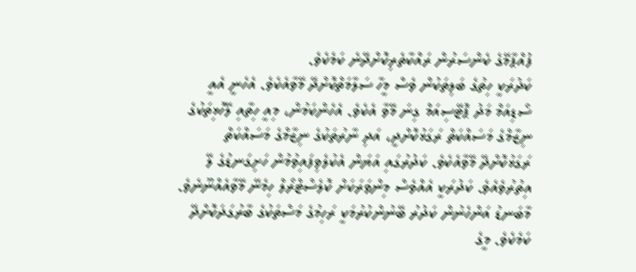ފުއްޕާމޭގެ ކެންސަރުން ރައްކާތެރިކޮށްދޭނެ ކަމެކެވެ.
ކަދުރަކީ ހިތުގެ ބަލިތަކުން ވެސް މީހާ ސަލާމަތްކޮށްދޭ މޭވާއެކެވެ. އެހެނީ އެއީ ސޯޑިއަމް މަދު ޕޮޓޭސިއަމް ގިނަ މޭވާ އެކެވެ. އެހެންކަމުން، މިއީ ހިތާއި ލޭހޮޅިތަކުގެ ނިޒާމްގެ މަސައްކަތް ރަގަޅުކޮށްދީ، އަދި ނާރުތަކުގެ ނިޒާމްގެ މަސައްކަތް ރަގަޅުކޮށްދޭ މޭވާއެކެވެ. ކަދުރުގައި އަޔަން އެކުލެވިފައިވުމުން ހަށިގަނޑުގެ ލޭ އިތުރުވެއެވެ. ކަދުރަކީ އެއްވެސް މިންވަރަކަށް ކޮލެސްޓްރޯލް ހިމެނޭ މޭވާއެއްނޫނެވެ.
މާބަނޑު އަންހެނުން ކަދުރު ބޭނުންކުރުމަކީ ރަހިމުގެ މަސްތަކުގެ ބާރުގަދަކޮށްދޭ ކަމެކެވެ. މީގެ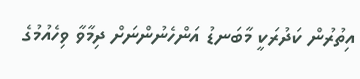އިތުރުން ކަދުރަކީ މާބަނޑު އަންހެނުންނަށް ދިމާވާ ވިހެއުމުގެ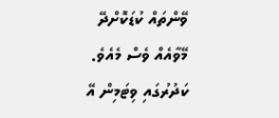ވޭންތައް ކުޑަކޮށްދޭ މޭވާއެއް ވެސް މެއެވެ.
ކަދުރުގައި ވިޓަމިން އޭ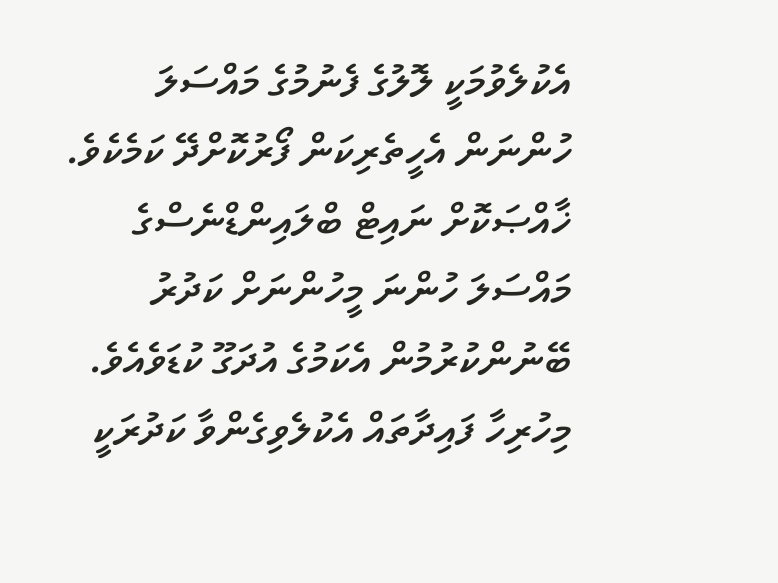އެކުލެވުމަކީ ލޮލުގެ ފެނުމުގެ މައްސަލަ ހުންނަން އެހީތެރިކަން ފޯރުކޮށްދޭ ކަމެކެވެ. ޚާއްޞަކޮށް ނައިޓް ބްލައިންޑްނެސްގެ މައްސަލަ ހުންނަ މީހުންނަށް ކަދުރު ބޭނުންކުރުމުން އެކަމުގެ އުދަގޫ ކުޑަވެއެވެ.
މިހުރިހާ ފައިދާތައް އެކުލެވިގެންވާ ކަދުރަކީ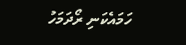ހަމައެކަނި ރޯދަމަހު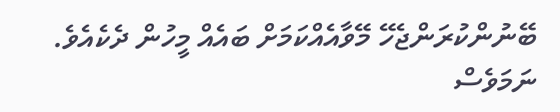ބޭނުންކުރަންޖެހޭ މޭވާއެއްކަމަށް ބައެއް މީހުން ދެކެއެވެ. ނަމަވެސް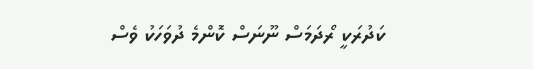ކަދުރަކީ ރޯދަމަސް ނޫނަސް ކޮންމެ ދުވަހަކު ވެސް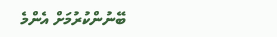ބޭނުންކުރުމަށް އެންމެ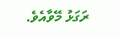ރަގަޅު މޭވާއެވެ.